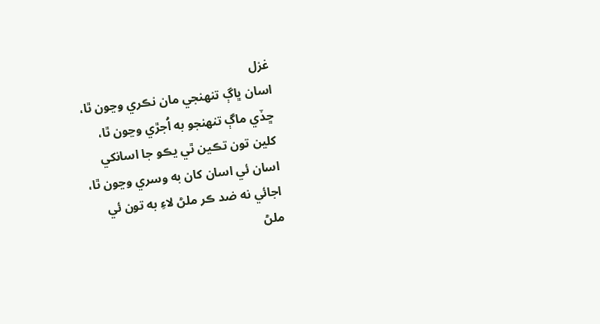غزل
اسان ڀاڳ تنهنجي مان نڪري وڃون ٿا،
ڇڏي ماڳ تنهنجو به اُجڙي وڃون ٿا،
کلين تون تڪين ٿي يڪو جا اسانکي
اسان ئي اسان کان به وسري وڃون ٿا،
اجائي نه ضد ڪر ملڻ لاءِ به تون ئي
ملڻ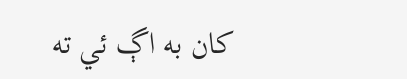کان به اڳ ئي ته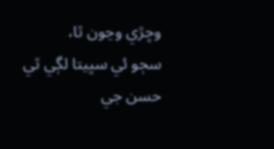وڇڙي وڃون ٿا،
سڄو ئي سڀيتا لڳي ٿي حسن جي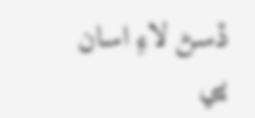ڏسڻ لاءِ اسان ڀي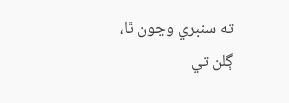ته سنبري وڃون ٿا،
ڳلن تي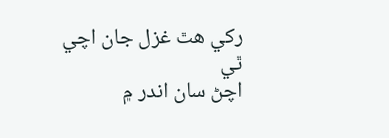رکي هٿ غزل جان اچي ٿي
اچڻ سان اندر ۾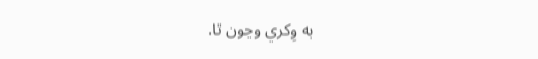به وِکري وڃون ٿا.